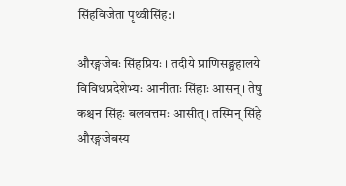सिंहविजेता पृथ्वीसिंह:।

औरङ्गजेबः सिंहप्रियः । तदीये प्राणिसङ्ग्रहालये विविधप्रदेशेभ्यः आनीताः सिंहाः आसन्। तेषु कश्चन सिंहः बलवत्तमः आसीत्। तस्मिन् सिंहे औरङ्गजेबस्य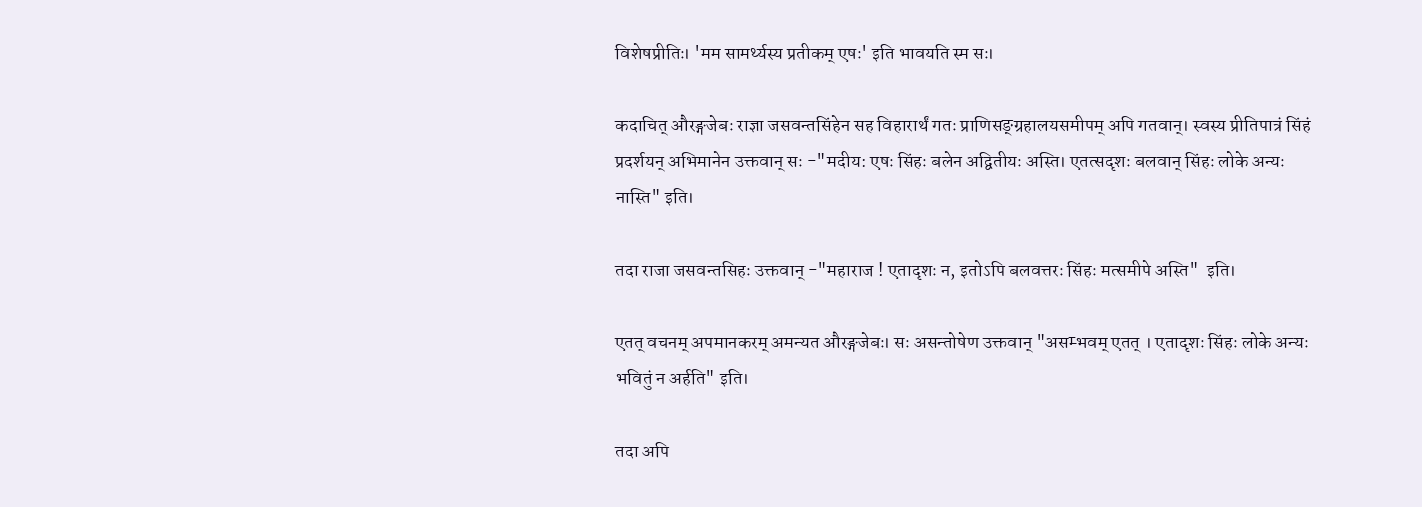विशेषप्रीतिः। 'मम सामर्थ्यस्य प्रतीकम् एषः' इति भावयति स्म सः।

कदाचित् औरङ्गजेबः राज्ञा जसवन्तसिंहेन सह विहारार्थं गतः प्राणिसङ्ग्रहालयसमीपम् अपि गतवान्। स्वस्य प्रीतिपात्रं सिंहं प्रदर्शयन् अभिमानेन उक्तवान् सः -"मदीय: एषः सिंहः बलेन अद्वितीयः अस्ति। एतत्सदृशः बलवान् सिंहः लोके अन्यः नास्ति" इति।

तदा राजा जसवन्तसिहः उक्तवान् -"महाराज ! एतादृशः न, इतोऽपि बलवत्तरः सिंहः मत्समीपे अस्ति"  इति।

एतत् वचनम् अपमानकरम् अमन्यत औरङ्गजेबः। सः असन्तोषेण उक्तवान् "असम्भवम् एतत् । एतादृशः सिंहः लोके अन्यः भवितुं न अर्हति" इति।

तदा अपि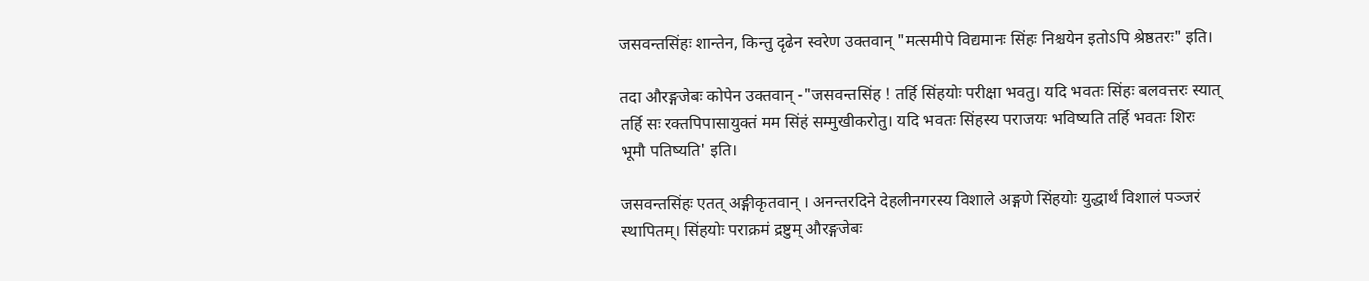जसवन्तसिंहः शान्तेन, किन्तु दृढेन स्वरेण उक्तवान् "मत्समीपे विद्यमानः सिंहः निश्चयेन इतोऽपि श्रेष्ठतरः" इति।

तदा औरङ्गजेबः कोपेन उक्तवान् -"जसवन्तसिंह ! तर्हि सिंहयोः परीक्षा भवतु। यदि भवतः सिंहः बलवत्तरः स्यात् तर्हि सः रक्तपिपासायुक्तं मम सिंहं सम्मुखीकरोतु। यदि भवतः सिंहस्य पराजयः भविष्यति तर्हि भवतः शिरः भूमौ पतिष्यति' इति।

जसवन्तसिंहः एतत् अङ्गीकृतवान् । अनन्तरदिने देहलीनगरस्य विशाले अङ्गणे सिंहयोः युद्धार्थं विशालं पञ्जरं स्थापितम्। सिंहयोः पराक्रमं द्रष्टुम् औरङ्गजेबः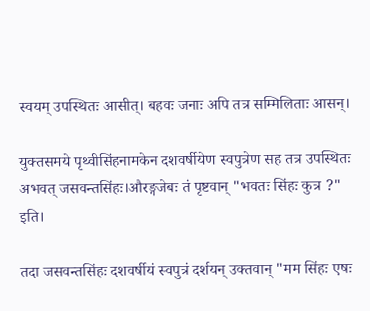स्वयम् उपस्थितः आसीत्। बहवः जनाः अपि तत्र सम्मिलिताः आसन्।

युक्तसमये पृथ्वीसिंहनामकेन दशवर्षीयेण स्वपुत्रेण सह तत्र उपस्थितः अभवत् जसवन्तसिंहः।औरङ्गजेबः तं पृष्टवान् "भवतः सिंहः कुत्र ?" इति।

तदा जसवन्तसिंहः दशवर्षीयं स्वपुत्रं दर्शयन् उक्तवान् "मम सिंहः एषः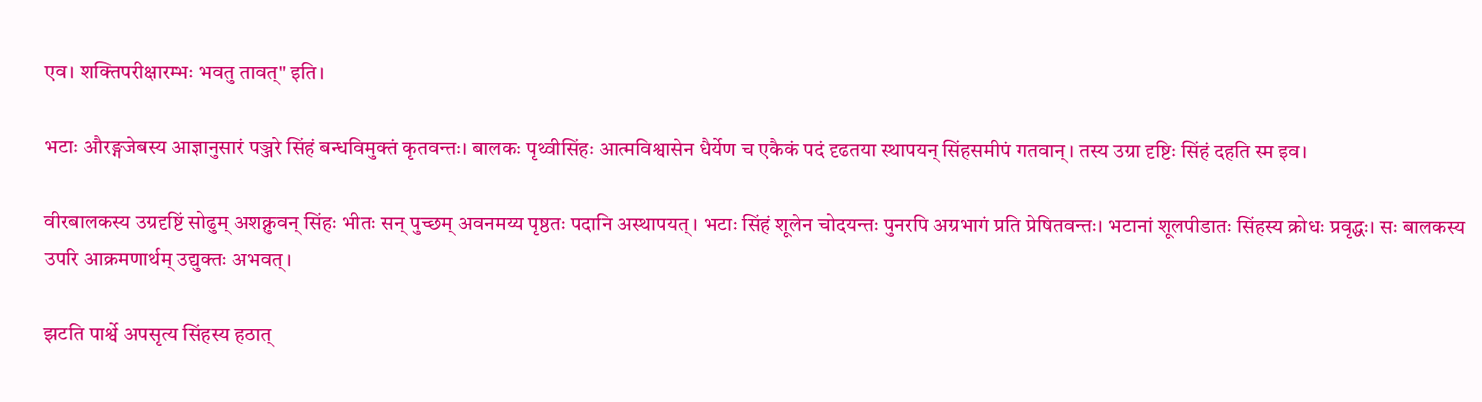एव। शक्तिपरीक्षारम्भः भवतु तावत्" इति।

भटाः औरङ्गजेबस्य आज्ञानुसारं पञ्जरे सिंहं बन्धविमुक्तं कृतवन्तः। बालकः पृथ्वीसिंहः आत्मविश्वासेन धैर्येण च एकैकं पदं दृढतया स्थापयन् सिंहसमीपं गतवान्। तस्य उग्रा दृष्टिः सिंहं दहति स्म इव।

वीरबालकस्य उग्रदृष्टिं सोढुम् अशक्नुवन् सिंहः भीतः सन् पुच्छम् अवनमय्य पृष्ठतः पदानि अस्थापयत्। भटाः सिंहं शूलेन चोदयन्तः पुनरपि अग्रभागं प्रति प्रेषितवन्तः। भटानां शूलपीडातः सिंहस्य क्रोधः प्रवृद्धः। सः बालकस्य उपरि आक्रमणार्थम् उद्युक्तः अभवत्।

झटति पार्श्वे अपसृत्य सिंहस्य हठात्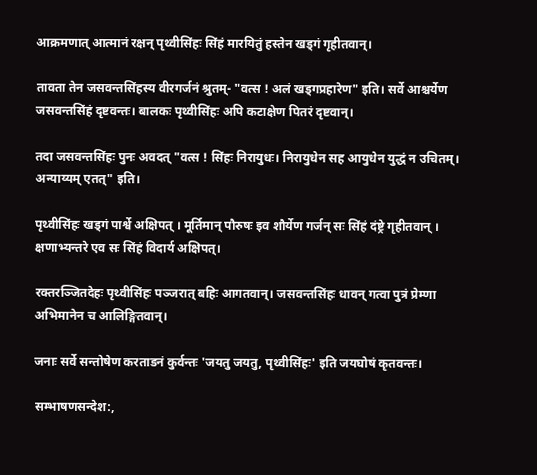आक्रमणात् आत्मानं रक्षन् पृथ्वीसिंहः सिंहं मारयितुं हस्तेन खड्गं गृहीतवान्।

तावता तेन जसवन्तसिंहस्य वीरगर्जनं श्रुतम्- "वत्स ! अलं खड्गप्रहारेण" इति। सर्वे आश्चर्येण जसवन्तसिंहं दृष्टवन्तः। बालकः पृथ्वीसिंहः अपि कटाक्षेण पितरं दृष्टवान्।

तदा जसवन्तसिंहः पुनः अवदत् "वत्स ! सिंहः निरायुधः। निरायुधेन सह आयुधेन युद्धं न उचितम्। अन्याय्यम् एतत्" इति।

पृथ्वीसिंहः खड्गं पार्श्वे अक्षिपत् । मूर्तिमान् पौरुषः इव शौर्येण गर्जन् सः सिंहं दंष्ट्रे गृहीतवान् । क्षणाभ्यन्तरे एव सः सिंहं विदार्य अक्षिपत्।

रक्तरञ्जितदेहः पृथ्वीसिंहः पञ्जरात् बहिः आगतवान्। जसवन्तसिंहः धावन् गत्वा पुत्रं प्रेम्णा अभिमानेन च आलिङ्गितवान्।

जनाः सर्वे सन्तोषेण करताडनं कुर्वन्तः 'जयतु जयतु, पृथ्वीसिंहः' इति जयघोषं कृतवन्तः।

सम्भाषणसन्देश:,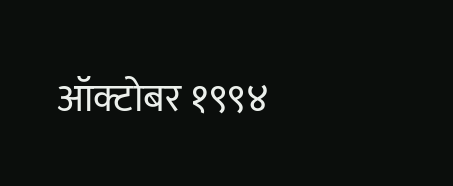ऑक्टोबर १९९४